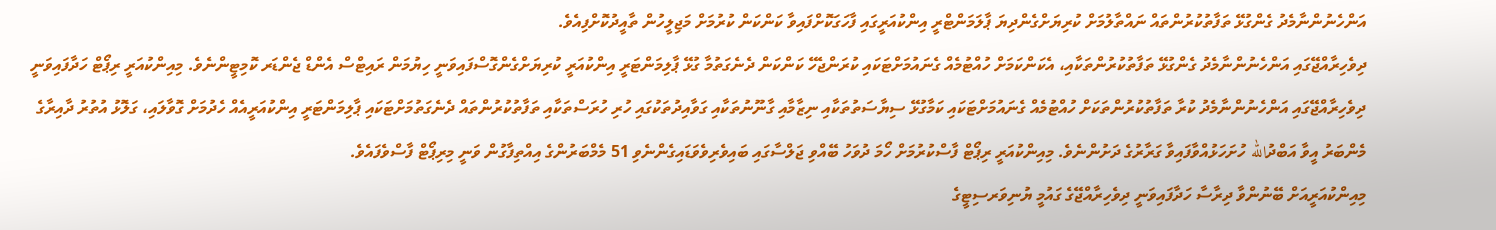އަންހެނުންނާމެދު ގެންގުޅޭ ތަފާތުކުރުންތައް ނައްތާލުމަށް ކުރިޔަށްގެންދިޔަ ޕާލަމަންޓްރީ އިންކުއަރީގައި ފާހަގަކޮށްފައިވާ ކަންކަން ކުރުމަށް މަޖިލީހުން ތާއީދުކޮށްފިއެވެ.
ދިވެހިރާއްޖޭގައި އަންހެނުންނާމެދު ގެންގުޅޭ ތަފާތުކުރުންތަކާއި، އެކަންކަމަށް ހުއްޓުމެއް ގެނައުމަށްޓަކައި ކުރަންޖެހޭ ކަންކަން ދެނެގަތުމާ ގުޅޭ ޕާލިމަންޓަރީ އިންކުއަރީ ކުރިޔަށްގެންގޮސްފައިވަނީ ހިޔުމަން ރައިޓްސް އެންޑް ޖެންޑަރ ކޮމިޓީންނެވެ. މިއިންކުއަރީ ރިޕޯޓް ހަދާފައިވަނީ ދިވެހިރާއްޖޭގައި އަންހެނުންނާމެދު ކުރާ ތަފާތުކުރުންތަކަށް ހުއްޓުމެއް ގެނައުމަށްޓަކައި ކަމާގުޅޭ ސިޔާސަތުތަކާއި ނިޒާމާއި ގާނޫނުތަކާއި ގަވާއިދުތަކުގައި ހުރި ހުރަސްތަކާއި ތަފާތުކުރުންތައް ދެނެގަތުމަށްޓަކައި ޕާލިމަންޓަރީ އިންކުއަރީއެއް ހެދުމަށް ގޮވާލައި، ގަލޮޅު އުތުރު ދާއިރާގެ މެންބަރު އީވާ އަބްދުالله ހުށަހަޅުއްވާފައިވާ ގަރާރުގެ ދަށުންނެވެ. މިއިންކުއަރީ ރިޕޯޓް ފާސްކުރުމަށް ހޯމަ ދުވަހު ބޭއްވި ޖަލްސާގައި ބައިވެރިވެވަޑައިގެންނެވި 51 މެމްބަރުންގެ އިއްތިފާގުން ވަނީ މިރިޕޯޓް ފާސްވެފައެވެ.
މިއިންކުއަރީއަށް ބޭނުންވާ ދިރާސާ ހަދާފައިވަނީ ދިވެހިރާއްޖޭގެ ގައުމީ ޔުނިވަރސިޓީގެ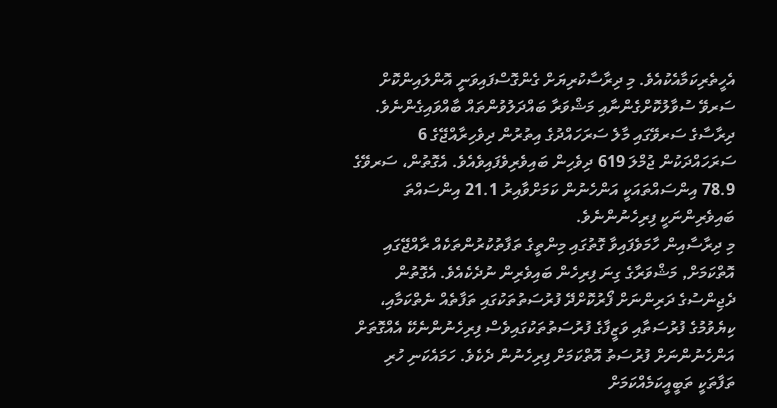އެހީތެރިކަމާއެކުއެވެ. މި ދިރާސާކުރިޔަށް ގެންގޮސްފައިވަނީ އޮންލައިންކޮށް ސަރވޭ ސުވާލުކޮށްގެންނާއި މަޝްވަރާ ބައްދަލުވުންތައް ބާއްވައިގެންނެވެ. ދިރާސާގެ ސަރވޭގައި މާލެ ސަރަހައްދުގެ އިތުރުން ދިވެހިރާއްޖޭގެ 6 ސަރަހައްދަކުން ޖުމްލަ 619 ދިވެހިން ބައިވެރިވެފައިވެއެވެ. އެގޮތުން، ސަރވޭގެ 78.9 އިންސައްތައަކީ އަންހެނުން ކަމަށްވާއިރު 21.1 އިންސައްތަ ބައިވެރިންނަކީ ފިރިހެނުންނެވެ.
މި ދިރާސާއިން ހާމަވެފައިވާ ގޮތުގައި މިންތީގެ ތަފާތުކުރުންތަކެއް ރާއްޖޭގައި އޮތްކަމަށް, މަޝްވަރާގެ ގިނަ ފިރިހެން ބައިވެރިން ނުދެކެއެވެ. އެގޮތުން ދެޖިންސުގެ ދަރިންނަށް ފޯރުކޮށްދޭ ފުރުސަތުތަކުގައި ތަފާތެއް ނެތްކަމާއި، ކިޔެވުމުގެ ފުރުސަތާއި ވަޒީފާގެ ފުރުސަތުތަކުގައިވެސް ފިރިހެނުންނެކޭ އެއްގޮތަށް އަންހެނުންނަށް ފުރުސަތު އޮތްކަމަށް ފިރިހެނުން ދެކެވެ. ހަމައެކަނި ހުރި ތަފާތަކީ ތަބީއީކަމެއްކަމަށް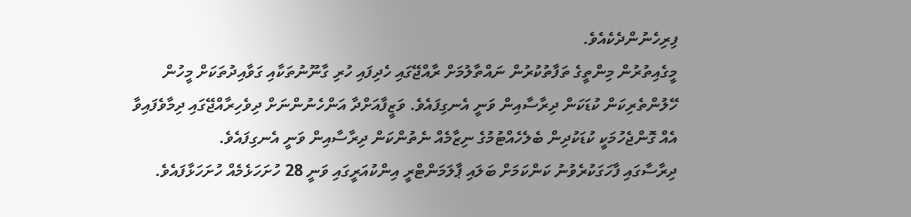ފިރިހެނުންދެކެއެވެ.
މީގެއިތުރުން މިންތީގެ ތަފާތުކުރުން ނައްތާލުމަށް ރާއްޖޭގައި ހެދިފައި ހުރި ގާނޫނުތަކާއި ގަވާއިދުތަކަށް މީހުން ހޭލުންތެރިކަން ކުޑަކަން ދިރާސާއިން ވަނީ އެނގިފައެވެ. ވަޒީފާއަށްދާ އަންހެނުންނަށް ދިވެހިރާއްޖޭގައި ދިމާވެފައިވާ އެއް ގޮންޖެހުމަކީ ކުޑަކުދިން ބެލެހެއްޓުމުގެ ނިޒާމެއް ނެތުންކަން ދިރާސާއިން ވަނީ އެނގިފައެވެ.
ދިރާސާގައި ފާހަގަކުރެވުނު ކަންކަމަށް ބަލައި ޕާލަމަންޓްރީ އިންކުއަރީގައި ވަނީ 28 ހުށަހަޅެމެއް ހުށަހަޅާފައެވެ.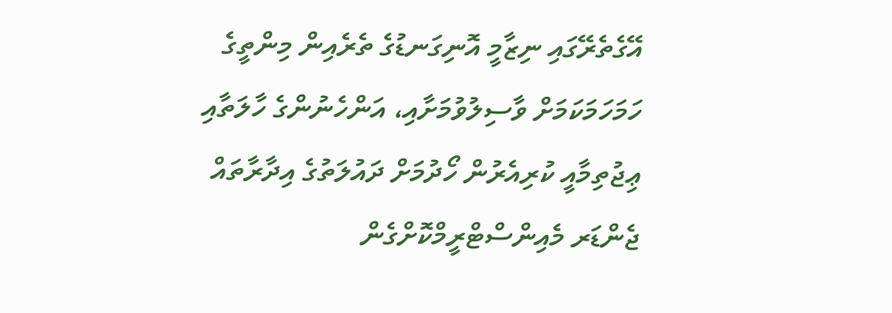އޭގެތެރޭގައި ނިޒާމީ އޮނިގަނޑުގެ ތެރެއިން މިންތީގެ ހަމަހަމަކަމަށް ވާސިލުވުމަށާއި، އަންހެނުންގެ ހާލަތާއި ޢިޖުތިމާއީ ކުރިއެރުން ހޯދުމަށް ދައުލަތުގެ އިދާރާތައް ޖެންޑަރ މެއިންސްޓްރީމްކޮށްގެން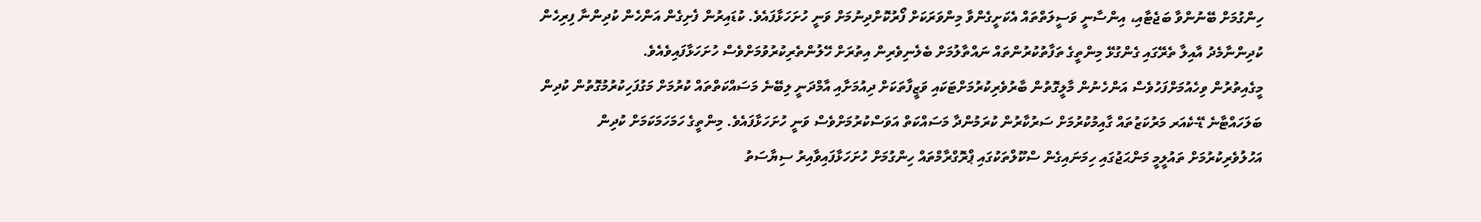ހިންގުމަށް ބޭނުންވާ ބަޖެޓާއި، އިންސާނީ ވަސީލަތްތައް އެކަށީގެންވާ މިންވަރަކަށް ފޯރުކޮށްދިނުމަށް ވަނީ ހުށަހަޅާފައެވެ. ކުޑައިރުން ފެށިގެން އަންހެން ކުދިންނާ ފިރިހެން ކުދިންނާމެދު އާއިލާ ތެރޭގައި ގެންގުޅޭ މިންތީގެ ތަފާތުކުރުންތައް ނައްތާލުމަށް ބެލެނިވެރިން އިތުރަށް ހޭލުންތެރިކުރުވުމަށްވެސް ހުށަހަޅާފައިވެއެވެ.
މީގެއިތުރުން ވިހެއުމަށްފަހުވެސް އަންހެނުން މާލީގޮތުން ބާރުވެރިކުރުމަށްޓަކައި ވަޒީފާތަކަށް ދިއުމަށާއި އާމްދަނީ ލިބޭނެ މަސައްކަތްތައް ކުރުމަށް މަގުފަހިކުރުމުގޮތުން ކުދިން ބަލަހައްޓާނެ ޑޭ-ކެއަރ މަރުކަޒުތައް ގާއިމުކުރުމަށް ސަރުކާރުން ކުރަމުންދާ މަސައްކަތް އަވަސްކުރުމަށްވެސް ވަނީ ހުށަހަޅާފައެވެ. މިންތީގެ ހަމަހަމަކަމަށް ކުދިން އަހުލުވެރިކުރުމަށް ތައުލީމީ މަންޙަޖުގައި ހިމަނައިގެން ސްކޫލްތަކުގައި ޕްރޮގްރާމްތައް ހިންގުމަށް ހުށަހަޅާފައިވާއިރު ސިޔާސަތު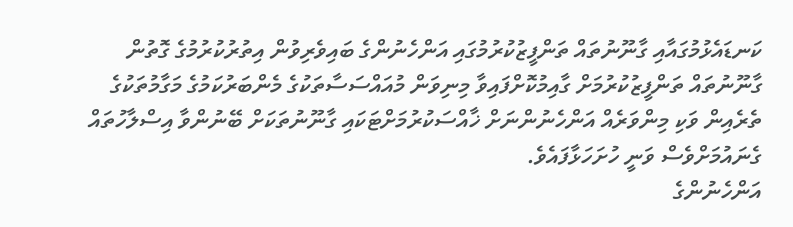ކަނޑައެޅުމުގައާއި ގާނޫނުތައް ތަންފީޒުކުރުމުގައި އަންހެނުންގެ ބައިވެރިވުން އިތުރުކުރުމުގެ ގޮތުން ގާނޫނުތައް ތަންފީޒުކުރުމަށް ގާއިމުކޮށްފައިވާ މިނިވަން މުއައްސަސާތަކުގެ މެންބަރުކަމުގެ މަގާމުތަކުގެ ތެރެއިން ވަކި މިންވަރެއް އަންހެނުންނަށް ޚާއްސަކުރުމަށްޓަކައި ގާނޫނުތަކަށް ބޭނުންވާ އިސްލާހުތައް ގެނައުމަށްވެސް ވަނީ ހުށަހަޅާފައެވެ.
އަންހެނުންގެ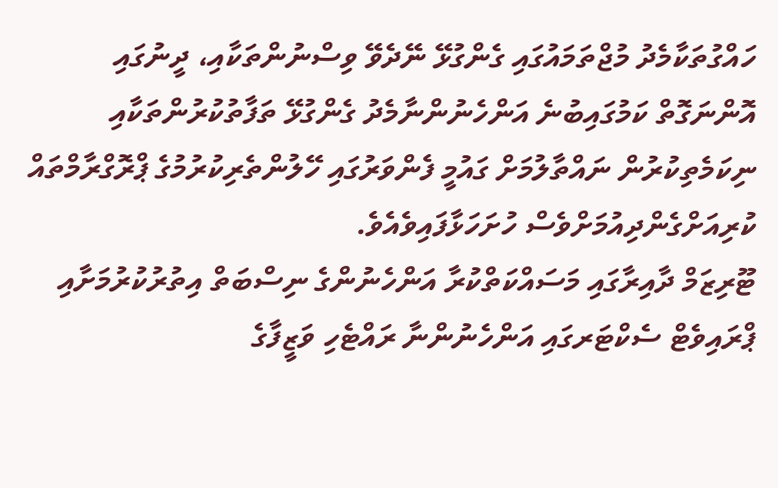ހައްގުތަކާމެދު މުޖްތަމައުގައި ގެންގުޅޭ ނޭދެވޭ ވިސްނުންތަކާއި، ދީނުގައި އޮންނަގޮތް ކަމުގައިބުނެ އަންހެނުންނާމެދު ގެންގުޅޭ ތަފާތުކުރުންތަކާއި ނިކަމެތިކުރުން ނައްތާލުމަށް ގައުމީ ފެންވަރުގައި ހޭލުންތެރިކުރުމުގެ ޕްރޮގްރާމްތައް ކުރިއަށްގެންދިއުމަށްވެސް ހުށަހަޅާފައިވެއެވެ.
ޓޫރިޒަމް ދާއިރާގައި މަސައްކަތްކުރާ އަންހެނުންގެ ނިސްބަތް އިތުރުކުރުމަށާއި ޕްރައިވެޓް ސެކްޓަރގައި އަންހެނުންނާ ރައްޓެހި ވަޒީފާގެ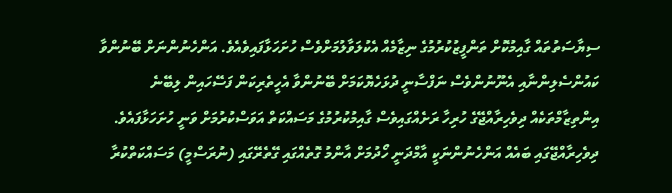ސިޔާސަތުތައް ގާއިމުކޮށް ތަންފީޒުކުރުމުގެ ނިޒާމެއް އެކުލަވާލުމަށްވެސް ހުށަހަޅާފައިވެއެވެ. އަންހެނުންނަށް ބޭނުންވާ ކައުންސެލިންނާއި އެނޫނުންވެސް ނަފްސާނީ ދުޅަހެޔޮކަމަށް ބޭނުންވާ އެހީތެރިކަން ފަސޭހައިން ލިބޭނެ އިންތިޒާމްތަކެއް ދިވެހިރާއްޖޭގެ ހުރިހާ ރަށެއްގައިވެސް ގާއިމުކުރުމުގެ މަސައްކަތް އަވަސްކުރުމަށް ވަނީ ހުށަހަޅާފައެވެ.
ދިވެހިރާއްޖޭގައި ބައެއް އަންހެނުންނަކީ އާމްދަނީ ހޯދުމަށް އާންމު ގޮތެއްގައި ގޭތެރޭގައި (ނުރަސްމީ) މަސައްކަތްކުރާ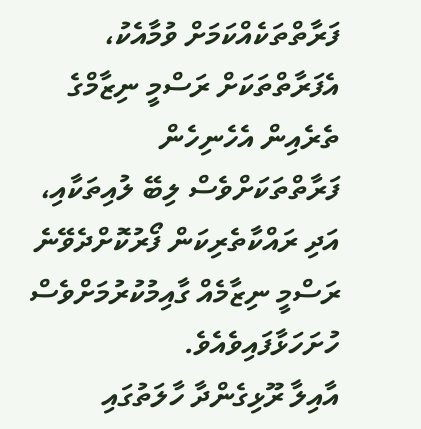ފަރާތްތަކެއްކަމަށް ވުމާއެކު، އެފަރާތްތަކަށް ރަސްމީ ނިޒާމްގެ ތެރެއިން އެހެނިހެން ފަރާތްތަކަށްވެސް ލިބޭ ލުއިތަކާއި، އަދި ރައްކާތެރިކަން ފޯރުކޮށްދެވޭނެ ރަސްމީ ނިޒާމެއް ގާއިމުކުރުމަށްވެސް ހުށަހަޅާފައިވެއެވެ.
އާއިލާ ރޫޅިގެންދާ ހާލަތުގައި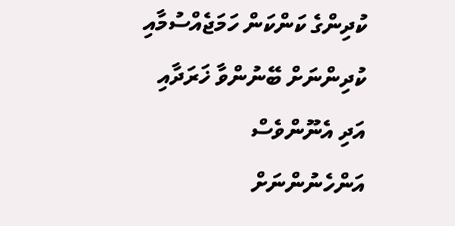ކުދިންގެ ކަންކަން ހަމަޖެއްސުމާއި ކުދިންނަށް ބޭނުންވާ ޚަރަދާއި އަދި އެނޫންވެސް އަންހެނުންނަށް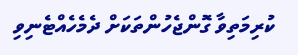ކުރިމަތިވާ ގޮންޖެހުންތަކަށް ދެމެހެއްޓެނިވި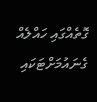ގޮތެއްގައި ހައްލެއް ގެނައުމަށްޓަކައި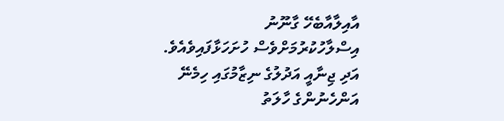އާއިލާއާބެހޭ ގާނޫނު އިސްލާހުކުރުމަށްވެސް ހުށަހަޅާފައިވެއެވެ.
އަދި ޖިނާއީ އަދުލުގެ ނިޒާމުގައި ހިމެނޭ އަންހެނުންގެ ހާލަތު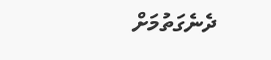ދެނެގަތުމަށް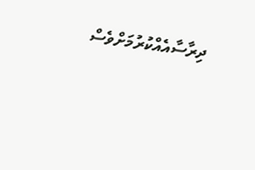ދިރާސާއެއްކުރުމަށްވެސް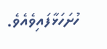ހުށަހަޅާފައިވެއެވެ.